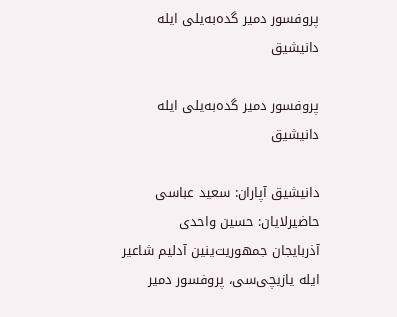پروفسور دمیر گده‌به‌یلی ایله دانیشیق

پروفسور دمیر گده‌به‌یلی ایله دانیشیق

دانیشیق آپاران: سعید عباسی
حاضیرلایان: حسین واحدی
آذربایجان جمهوریت‌ینین آدلیم شاعیر ایله یازیچی‌سی، پروفسور دمیر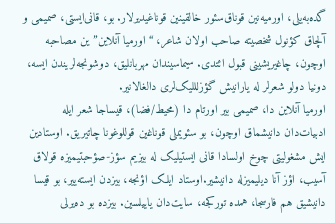گده‌به‌یلی، اورمیه‌نین قوناق‌سئور خالقینین قوناغیدیرلار. بو، قانی‌ایستی، صمیمی و آلچاق کؤنول شخصیته صاحب اولان شاعر، “اورمیا آنلاین”ین مصاحبه اوچون، چاغیریشینی قبول ائتدی. سیماسیندان مهربانلیق، دوشونجه‌لریندن ایسه، دونیا دولو شعرلر له یارانیش گؤزلللیک‌لری دالغالانیر.
اورمیا آنلاین دا، صمیمی بیر اورتام ‌دا (محیط/فضا)، قیساجا شعر ایله ادبیات‌دان دانیشماق اوچون، بو سئویملی قوناغین قوللوغونا چاتیریق. اوستادین ایش مشغولیتی چوخ اولسادا قانی ایستیلیک له بیزیم سؤز-صؤحبتیمیزه قولاق آسیب، اؤز آنا دیلیمیزله دانیشیر.اوستاد ایلک اؤنجه، بیزدن ایسته‌ییر، بو قیسا دانیشیق هم فارسجا، همده تورکجه، سایت‌دان یاییلسین. بیزده بو ده‌یرلی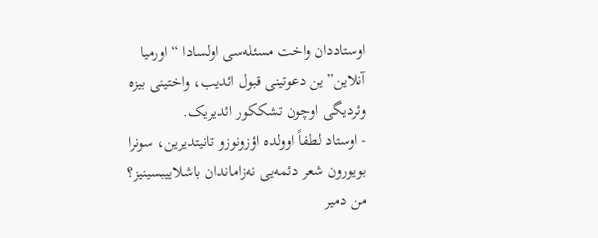اوستاددان واخت مسئله‌سی اولسادا “اورمیا آنلاین”ین دعوتینی قبول ائدیب، واختینی بیزه وئردیگی اوچون تشککور ائدیریک.
- اوستاد لطفاً اوولده اؤزونوزو تانیتدیرین، سونرا بویورون شعر دئمه‌یی نه‌زاماندان باشلاییبسینیز؟
من دمیر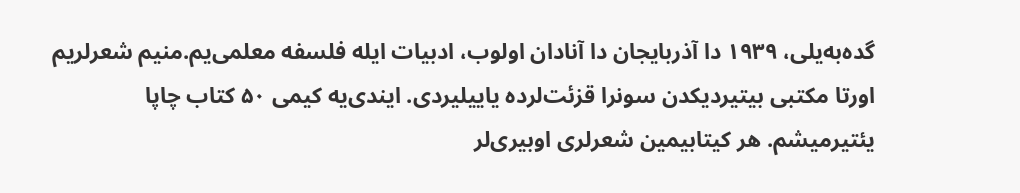گده‌به‌یلی، ۱۹۳۹ دا آذربایجان دا آنادان اولوب، ادبیات ایله فلسفه معلمی‌یم.منیم شعرلریم اورتا مکتبی بیتیردیکدن سونرا قزئت‌لرده یاییلیردی. ایندی‌یه کیمی ۵۰ کتاب چاپا یئتیرمیشم. هر کیتابیمین شعرلری اوبیری‌لر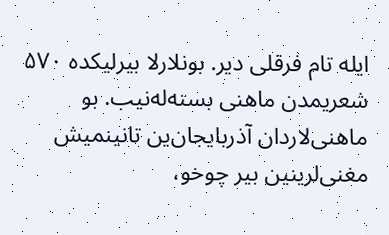ایله تام فرقلی دیر. بونلارلا بیرلیکده ۵۷۰ شعریمدن ماهنی بسته‌له‌نیب. بو ماهنی‌لاردان آذربایجان‌ین تانینمیش مغنی‌لرینین بیر چوخو،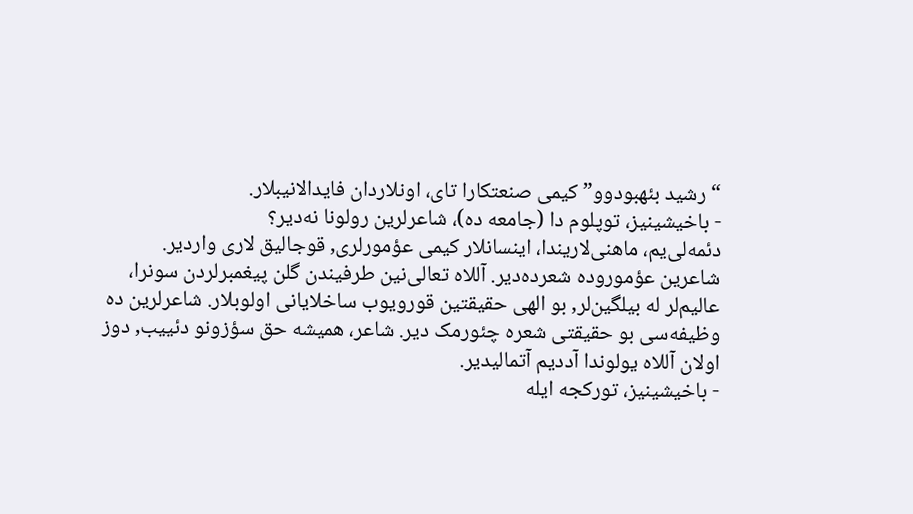“رشید بئهبودوو” کیمی صنعتکارا تای، اونلاردان فایدالانیبلار.
- باخیشینیز، توپلوم دا (جامعه ده)، شاعرلرین رولونا نه‌دیر؟
دئمه‌لی‌یم، ماهنی‌لاریندا، اینسانلار کیمی عؤمورلری, قوجالیق لاری واردیر. شاعرین عؤموروده شعرده‌دیر. آللاه تعالی‌نین طرفیندن گلن پیغمبرلردن سونرا، عالیم‌لر له بیلگین‌لر, بو الهی حقیقتین قورویوب ساخلایانی اولوبلار. شاعرلرین ده وظیفه‌سی بو حقیقتی شعره چئورمک دیر. شاعر، همیشه حق سؤزونو دئییب, دوز اولان آللاه یولوندا آددیم آتمالیدیر.
- باخیشینیز، تورکجه ایله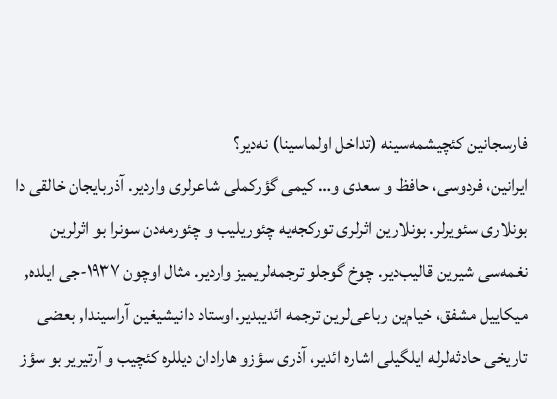فارسجانین کئچیشمه‌سینه (تداخل اولماسینا) نه‌دیر؟
ایرانین، فردوسی، حافظ و سعدی و… کیمی گؤرکملی شاعرلری واردیر. آذربایجان خالقی دا بونلاری سئویرلر. بونلارین اثرلری تورکجه‌یه چئوریلیب و چئورمه‌دن سونرا بو اثرلرین نغمه‌سی شیرین قالیب‌دیر. چوخ گوجلو ترجمه‌لریمیز واردیر. مثال اوچون ۱۹۳۷-جی ایلده, میکاییل مشفق، خیام‌ین رباعی‌لرین ترجمه‌ ائدیبدیر.اوستاد دانیشیغین آراسیندا, بعضی تاریخی حادثه‌لرله ایلگیلی اشاره ائدیر، آذری سؤزو هارادان دیللره کئچیب و آرتیریر بو سؤز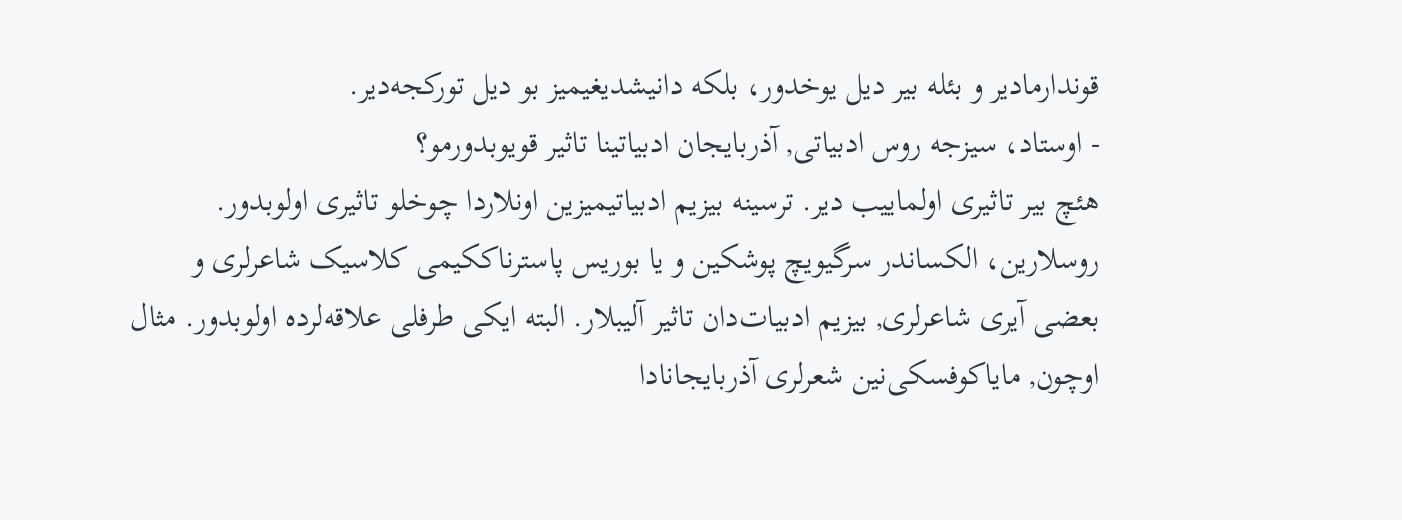قوندارمادیر و بئله بیر دیل یوخدور، بلکه دانیشدیغیمیز بو دیل تورکجه‌دیر.
- اوستاد، سیزجه روس ادبیاتی, آذربایجان ادبیاتینا تاثیر قویوبدورمو؟
هئچ بیر تاثیری اولماییب دیر. ترسینه بیزیم ادبیاتیمیزین اونلاردا چوخلو تاثیری اولوبدور. روسلارین، الکساندر سرگیویچ پوشکین و یا بوریس پاسترناککیمی کلاسیک شاعرلری و بعضی آیری شاعرلری, بیزیم ادبیات‌دان تاثیر آلیبلار. البته ایکی طرفلی علاقه‌لرده اولوبدور. مثال اوچون, مایاکوفسکی‌نین شعرلری آذربایجانادا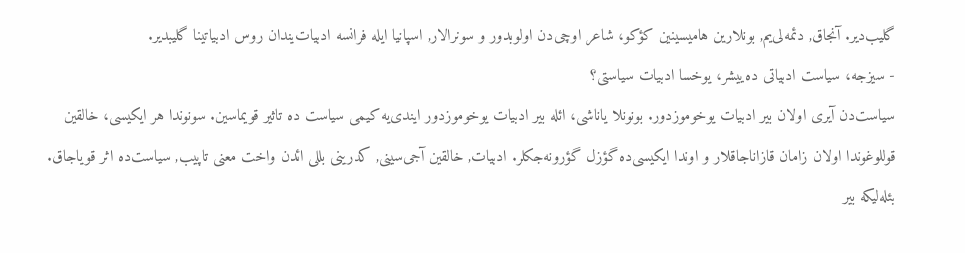گلیب‌دیر. آنجاق, دئمه‌لی‌یم, بونلارین هامیسینین کؤکو، شاعر اوچی‌دن اولوبدور و سونرالار, اسپانیا ایله فرانسه ادبیات‌یندان روس ادبیاتینا گلیبدیر.
- سیزجه، سیاست ادبیاتی ده‌ییشر، یوخسا ادبیات سیاستی؟
سیاست‌دن آیری اولان بیر ادبیات یوخوموزدور. بونونلا یاناشی، ائله بیر ادبیات یوخوموزدور ایندی‌یه کیمی سیاست ده تاثیر قویماسین. سونوندا هر ایکیسی، خالقین قوللوغوندا اولان زامان قازاناجاقلار و اوندا ایکیسی‌ده گؤزل گؤرونه‌جکلر. ادبیات, خالقین آجی‌سینی, کدرینی بللی ائدن واخت معنی تاپیب, سیاست‌ده اثر قویاجاق. بئله‌لیکه بیر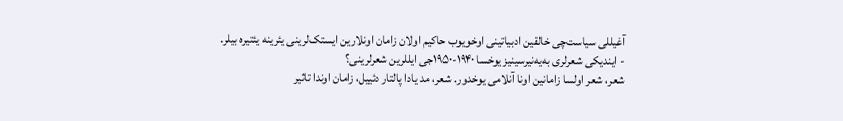آغیللی سیاست‌چی خالقین ادبیاتینی اوخویوب حاکیم اولان زامان اونلارین ایستک‌لرینی یئرینه یئتیره بیلر.
- ایندیکی شعرلری به‌یه‌نیرسینیز یوخسا ۱۹۴۰-۱۹۵۰جی ایللرین شعرلرینی؟
شعر، شعر اولسا زامانین اونا آنلامی یوخدور. شعر، مد یادا پالتار دئییل، زامان اوندا تاثیر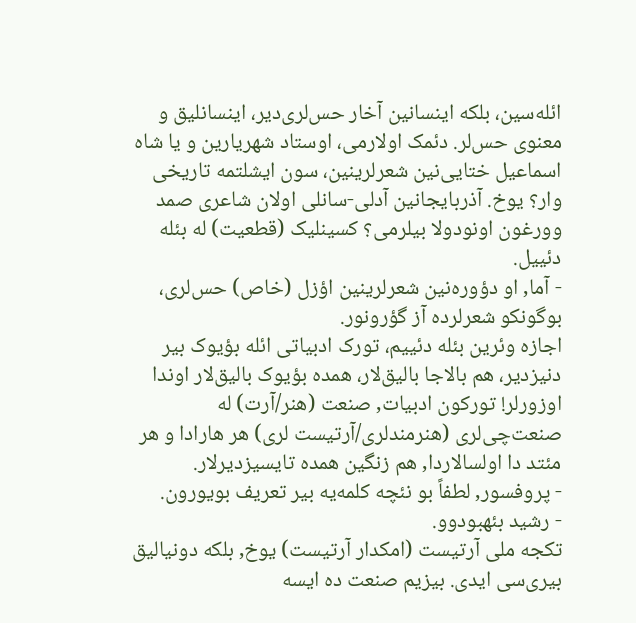ائله‌سین، بلکه اینسانین آخار حس‌لری‌دیر، اینسانلیق و معنوی حس‌لر. دئمک اولارمی، اوستاد شهریارین و یا شاه اسماعیل ختایی‌نین شعرلرینین، سون ایشلتمه تاریخی وار؟ یوخ. آذربایجانین آدلی-سانلی اولان شاعری صمد وورغون اونودولا بیلرمی؟ کسینلیک (قطعیت) له بئله دئییل.
- آما, او دؤوره‌نین شعرلرینین اؤزل (خاص) حس‌لری، بوگونکو شعرلرده آز گؤرونور.
اجازه وئرین بئله دئییم، تورک ادبیاتی ائله بؤیوک بیر دنیزدیر، هم بالاجا بالیق‌لار، همده بؤیوک بالیق‌لار اوندا اوزورلر! تورکون ادبیات, صنعت (هنر/آرت) له صنعت‌چی‌لری (هنرمندلری/آرتیست لری) هر هارادا و هر مئتد دا اولسالاردا, هم زنگین همده تایسیزدیرلار.
- پروفسور, لطفاً بو نئچه کلمه‌یه بیر تعریف بویورون.
- رشید بئهبودوو.
تکجه ملی آرتیست (امکدار آرتیست) یوخ, بلکه دونیالیق بیری‌سی ایدی. بیزیم صنعت ده ایسه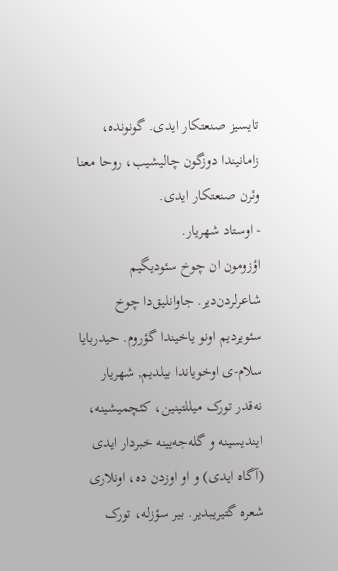تایسیز صنعتکار ایدی. گونونده، زامانیندا دوزگون چالیشیب، روحا معنا وئرن صنعتکار ایدی.
- اوستاد شهریار.
اؤزومون ان چوخ سئودیگیم شاعرلردن‌دیر. جاوانلیق‌دا چوخ سئویردیم اونو یاخیندا گؤروم. حیدربایا سلام-ی اوخویاندا بیلدیم, شهریار نه‌قدر تورک میللتینین، کئچمیشینه، ایندیسینه و گله‌جه‌یینه خبردار ایدی (آگاه ایدی) و او اوزدن ده، اونلاری شعره گتیریبدیر. بیر سؤزله، تورک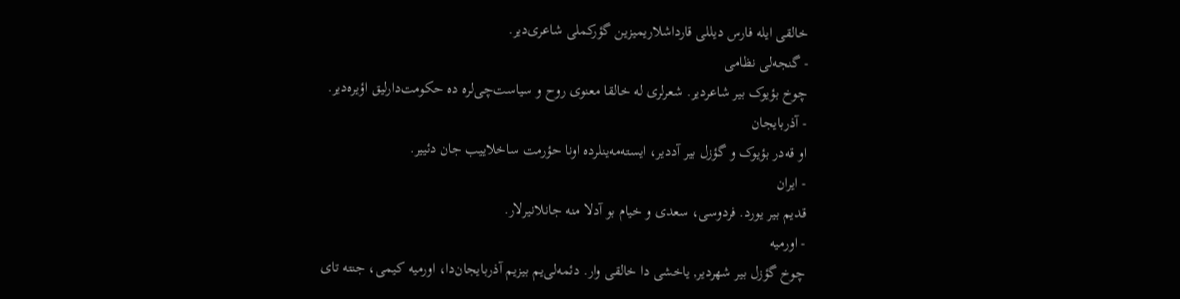خالقی ایله فارس دیللی‌ قارداشلاریمیزین گؤرکملی شاعری‌دیر.
- گنجه‌لی نظامی
چوخ بؤیوک بیر شاعردیر. شعرلری له خالقا معنوی روح و سیاست‌چی‌لره ده حکومت‌دارلیق اؤیره‌دیر.
- آذربایجان
او قه‌در بؤیوک و گؤزل بیر آددیر، ایسته‌مه‌ینلرده اونا حؤرمت ساخلاییب جان دئییر.
- ایران
قدیم بیر یورد. فردوسی، سعدی و خیام بو آدلا منه جانلانیرلار.
- اورمیه
چوخ گؤزل بیر شهردیر, یاخشی دا خالقی وار. دئمه‌لی‌یم بیزیم آذربایجان‌دا، اورمیه کیمی، جنته تای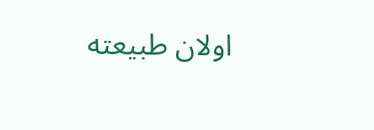اولان طبیعته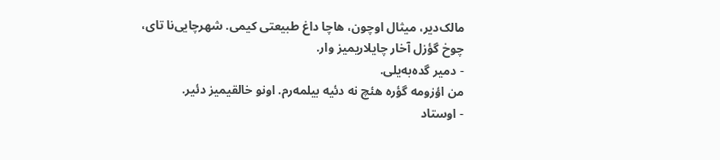مالک‌دیر، میثال اوچون، هاچا داغ طبیعتی کیمی. شهرچایی‌نا تای، چوخ گؤزل آخار چایلاریمیز وار.
- دمیر گده‌به‌یلی.
من اؤزومه گؤره هئچ نه دئیه بیلمه‌رم. اونو خالقیمیز دئیر.
- اوستاد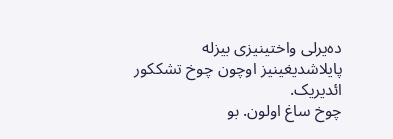ده‌یرلی واختینیزی بیزله پایلاشدیغینیز اوچون چوخ تشککور ائدیریک.
چوخ ساغ اولون. بو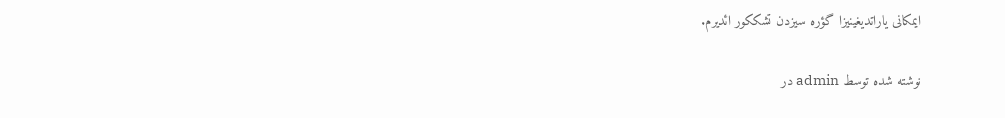ایمکانی یاراتدیغینیزا گؤره سیزدن تشککور ائدیرم.

نوشته شده توسط admin در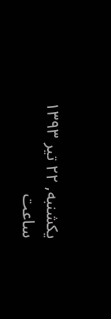یکشنبه, ۲۲ تیر ۱۳۹۳ ساعت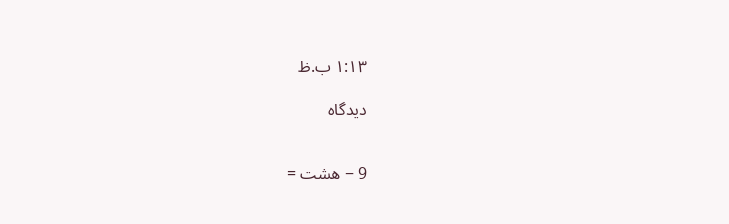۱:۱۳ ب.ظ

دیدگاه


9 − هشت =